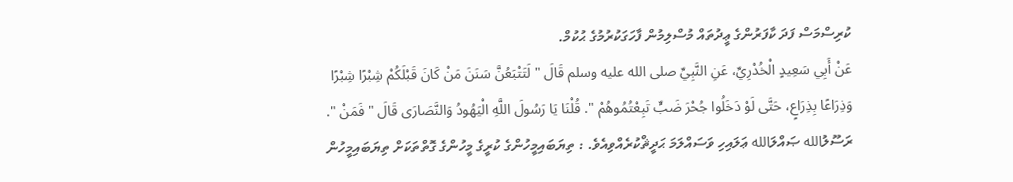ކުރިސްމަސް ފަދަ ކާފަރުންގެ ޢީދުތައް މުސްލިމުން ފާހަގަކުރުމުގެ ޙުކުމް.
عَنْ أَبِي سَعِيدٍ الْخُدْرِيِّ، عَنِ النَّبِيِّ صلى الله عليه وسلم قَالَ " لَتَتْبَعُنَّ سَنَنَ مَنْ كَانَ قَبْلَكُمْ شِبْرًا شِبْرًا وَذِرَاعًا بِذِرَاعٍ، حَتَّى لَوْ دَخَلُوا جُحْرَ ضَبٍّ تَبِعْتُمُوهُمْ ". قُلْنَا يَا رَسُولَ اللَّهِ الْيَهُودُ وَالنَّصَارَى قَالَ " فَمَنْ ". ރަސޫލުالله ޞައްލަالله ޢަލައިހި ވަސައްލަމަ ޙަދީޘްކުރެއްވިއެވެ. : ތިޔަބައިމީހުންގެ ކުރީގެ މީހުންގެ ގޮތްތަކަށް ތިޔަބައިމީހުން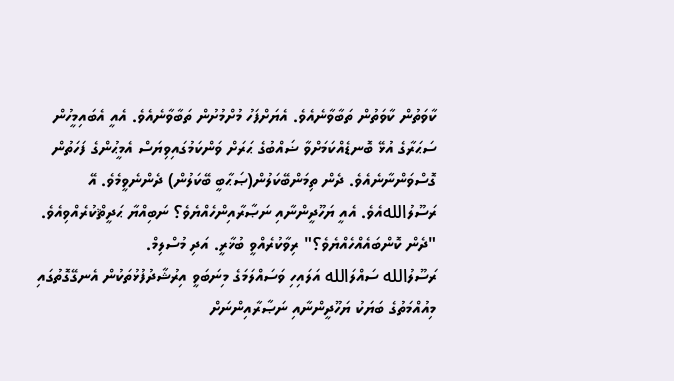ކާވަތުން ކާވަތުން ތަބާވާނެއެވެ. އެޔަށްފަހު މުށްމުށުން ތަބާވާނެއެވެ. އެއީ އެބައިމީހުން ސަޙަރާގެ އުޅޭ ބޮނޑެއްކަމަށްވާ ޟައްބުގެ ޙަރަށް ވަންކަމުގައިވިޔަސް އެމީޙުންގެ ފަހަތުން ގޮސްވަންނާނެއެވެ. ދެން ތިމަންބޭކަލުން(ޞަޙާބީ ބޭކަލުން) ދެންނެވީމެވެ. އޭ ރަސޫލުاللهއެވެ. އެއީ ޔަހޫދީންނާއި ނަޞާރާއިންހެއްޔެވެ؟ ނަބިއްޔާ ޙަދީޘްކުރެއްވިއެވެ. "ދެން ކޮންބައެއްހެއްޔެވެ؟" ރިވާކުރެއްވީ ބުޚާރީ. އަދި މުސްލިމް.
ރަސޫލުالله ސައްލަالله އަލައިހި ވަސައްލަމަގެ މިނަބަވީ އިރުޝާދުފުޅުތަކުން އެނގޭގޮތުގައި މިއުއްމަތުގެ ބަޔަކު ޔަހޫދީންނާއި ނަޞާރާއިންނަށް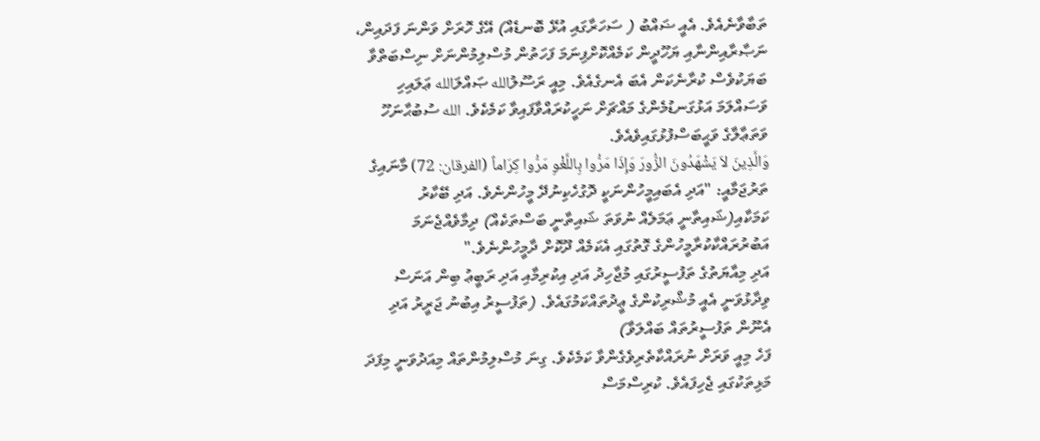ތަބާވާނެއެވެ. އެއީ ޟައްބު ( ސަހަރާގައި އުޅޭ ބޮނޑެއް) އޭގެ ހޮރަށް ވަންނަ ފަދައިން، ނަޞާރާއިންނާއި ޔަހޫދީން ކަމެއްކޮށްފިނަމަ ފަހަތުން މުސްލިމުންނަށް ނިސްބަތްވާ ބަޔަކުވެސް ކުރާނެކަން އެބަ އެނގެއެވެ. މިއީ ރަސޫލުالله ޞައްލަالله ޢަލައިހި ވަސައްލަމަ އަޅުގަނޑުމެންގެ މައްޗަށް ނަހީކުރައްވާފައިވާ ކަމެކެވެ. الله ސުބުޙާނަހޫ ވަތަޢާލާގެ ވަޙީބަސްފުޅުގައިވެއެވެ.
وَالَّذِينَ لاَ يَشْهَدُونَ الزُّورَ وَإِذَا مَرُّوا بِاللَّغْوِ مَرُّوا كِرَاماً (الفرقان: 72) މާނައިގެ ތަރުޖަމާއީ: "އަދި އެބައިމީހުންނަކީ ދޮގުހެކިނުދޭ މީހުންނެވެ. އަދި ބޭކާރު ކަމަކާއި(ޝައިތާނީ ޢަމަލެއް ނުވަތަ ޝައިތާނީ ބަސްތަކެއް) ދިމާވެއްޖެނަމަ އަބުރުރައްކާކުރާމީހުންގެ ގޮތުގައި އެކަމެއް ދޫކޮށް ދާމީހުންނެވެ."
އަދި މިއާޔަތުގެ ތަފުސީރުގައި މުޖާހިދު އަދި އިކުރިމާއި އަދި ރަބީޢު ބިން އަނަސް ވިދާޅުވަނީ އެއީ މުޝްރިކުންގެ ޢީދުތައްކަމުގައެވެ. (ތަފުސީރު އިބުނު ޖަރީރު އަދި އެނޫން ތަފުސީރުތައް ބައްލަވާ)
ފަހެ މިއީ ވަރަށް ނުރައްކާތެރިވެގެންވާ ކަމެކެވެ. ގިނަ މުސްލިމުންތައް މިއަދުވަނީ މިފަދަ މަޅިތަކުގައި ޖެހިފައެވެ. ކުރިސްމަސް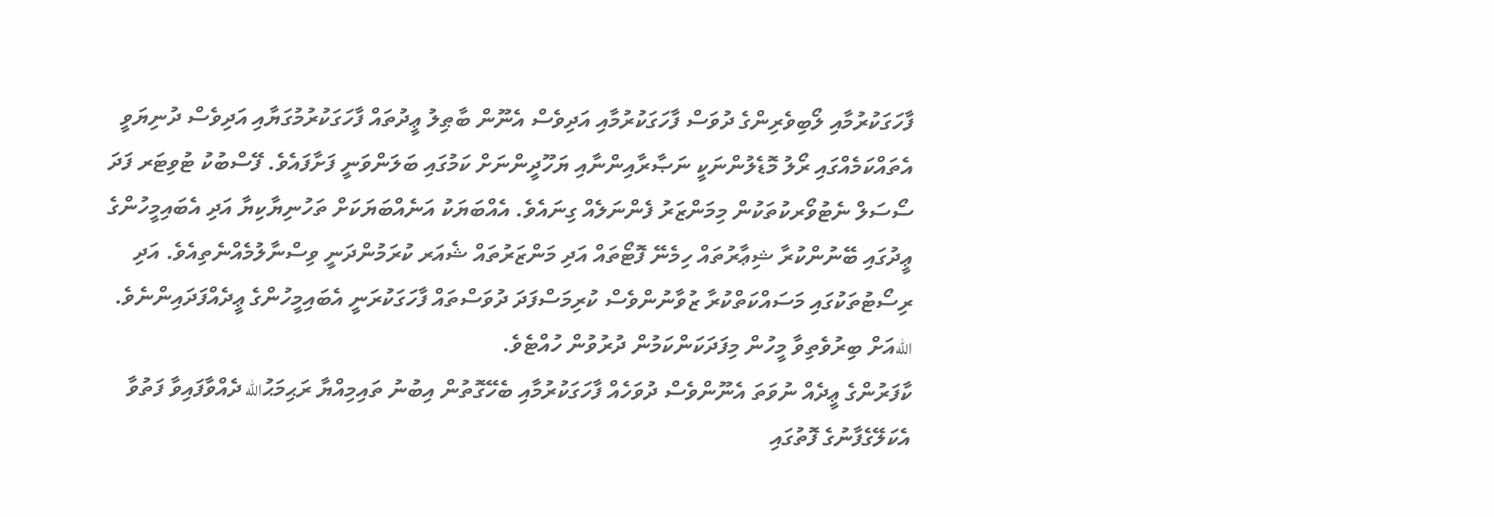ފާހަގަކުރުމާއި ލޯބިވެރިންގެ ދުވަސް ފާހަގަކުރުމާއި އަދިވެސް އެނޫން ބާޠިލު ޢީދުތައް ފާހަގަކުރުމުގަޔާއި އަދިވެސް ދުނިޔަވީ އެތައްކަމެއްގައި ރޯލު މޮޑެލުންނަކީ ނަޞާރާއިންނާއި ޔަހޫދީންނަށް ކަމުގައި ބަލަންވަނީ ފަށާފައެވެ. ފޭސްބުކު ޓުވިޓަރ ފަދަ ސޯސަލް ނެޓުވޯރކުތަކުން މިމަންޒަރު ފެންނަލެއް ގިނައެވެ. އެއްބަޔަކު އަނެއްބަޔަކަށް ތަހުނިޔާކިޔާ އަދި އެބައިމީހުންގެ ޢީދުގައި ބޭނުންކުރާ ޝިޢާރުތައް ހިމެނޭ ފޮޓޯތައް އަދި މަންޒަރުތައް ޝެއަރ ކުރަމުންދަނީ ވިސްނާލުމެއްނެތިއެވެ. އަދި ރިސޯޓުތަކުގައި މަސައްކަތްކުރާ ޒުވާނުންވެސް ކުރިމަސްފަދަ ދުވަސްތައް ފާހަގަކުރަނީ އެބައިމީހުންގެ ޢީދެއްފަދައިންނެވެ. اللهއަށް ބިރުވެތިވާ މީހުން މިފަދަކަންކަމުން ދުރުވުން ހުއްޓެވެ.
ކާފަރުންގެ ޢީދެއް ނުވަތަ އެނޫންވެސް ދުވަހެއް ފާހަގަކުރުމާއި ބެހޭގޮތުން އިބުނު ތައިމިއްޔާ ރަޙިމަޙުالله ދެއްވާފައިވާ ފަތުވާ
އެކަލޭގެފާނުގެ ފޮތުގައި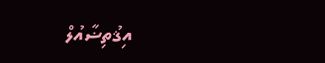އިޤުތިޟާއުލް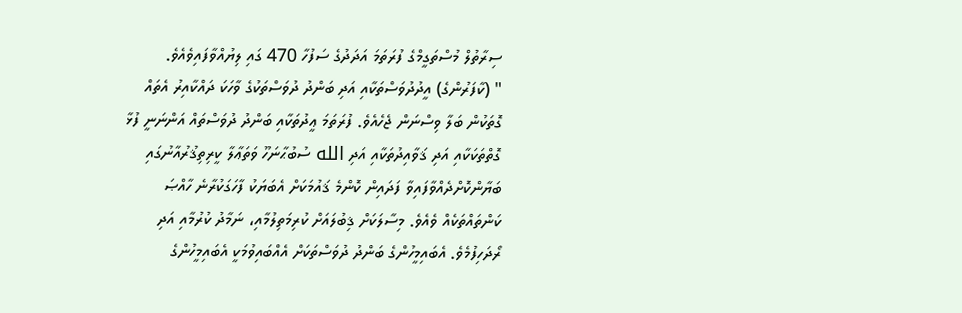ސިރާތުލް މުސްތަގީމްގެ ފުރަތަމަ އަދަދުގެ ސަފުހާ 470 ގައި ލިޔުއްވާފައިވެއެވެ.
" (ކާފަރުންގެ) އީދުދުވަސްތަކާއި އަދި ބަންދު ދުވަސްތަކުގެ ވާހަކަ ދައްކާއިރު އެތައް ގޮތަކުން ބަލާ ވިސްނަން ޖެހެއެވެ. ފުރަތަމަ ޢީދުތަކާއި ބަންދު ދުވަސްތައް އަންނަނީ ފުޅާ ގޮތްތަކަކާއި އަދި ޤަވާއިދުތަކާއި އަދި الله ސުބުޙާނަހޫ ވަތަޢާލާ ކީރިތިޤުރުއާނުގައި ބަޔާންކޮށްދެއްވާފައިވާ ފަދައިން ކޮންމެ ޤައުމަކަށް އެބަޔަކު ފާހަގަކުރާނެ ހާއްޞަ ކަންތައްތަކެއް ވެއެވެ. މިސާލަކަށް ޤިބުލައަށް ކުރިމަތިލުމާއި، ނަމާދު ކުރުމާއި އަދި ރޯދަހިފުމެވެ. އެބައިމީހުންގެ ބަންދު ދުވަސްތަކަށް އެއްބައިވުމަކީ އެބައިމީހުންގެ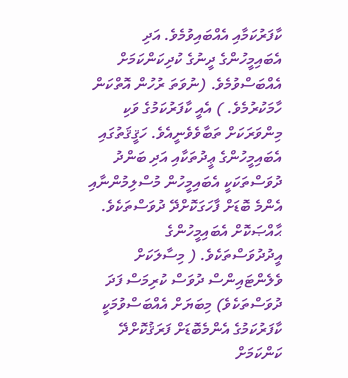ކާފަރުކަމާއި އެއްބައިވުމެވެ. އަދި އެބައިމީހުންގެ ދީނުގެ ކުދިކަންކަމަށް އެއްބަސްވުމެވެ. (ނުވަތަ ރުހުން އޮތްކަން ހާމަކުރުމެވެ. ) އެއީ ކާފަރުކަމުގެ ވަކި މިންވަރަކަށް ތަބާވެވެނީއެވެ. ހަޤީޤަތުގައި އެބައިމީހުންގެ ޢީދުތަކާއި އަދި ބަންދު ދުވަސްތަކަކީ އެބައިމީހުން މުސްލިމުންނާއި އެންމެ ބޮޑަށް ފާހަގަކޮށްދޭ ދުވަސްތަކެވެ. ޙާއްޞަކޮށް އެބައިމީހުންގެ އީދުދުވަސްތަކެވެ. ( މިސާލަކަށް ވެލެންޓައިންސް ދުވަސް ކުރިމަސް ފަދަ ދުވަސްތަކެވެ) މިބަޔަށް އެއްބަސްވުމަކީ ކާފަރުކަމުގެ އެންމެބޮޑަށް ފަރަޤުކޮށްދޭ ކަންކަމަށް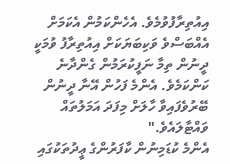އިއުތިރާފުވުމެވެ. އެހެންކަމުން އެކަމަށް އެއްބަސްވެ ވަކިބަޔަކަށް އިއުތިރާފު ވުމަކީ ދީނުން ތިމާ ނަފީކުރަމުން ގެންދާނެ ކަންކަމެވެ. އެންމެ ފަހުން އޭނާ ދީނުން ބޭރުވެފައިވާ ހާލަށް މިފަދަ އަމަލުތައް ވައްޓާލައެވެ."
އެންމެ ކުޑަމިނުން ކާފަރުންގެ ޢީދުތަކުގައި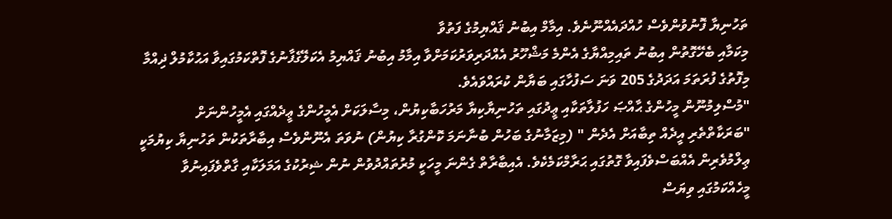ތަހުނިޔާ ފޮނުވުންވެސް ހުއްދައެއްނޫނެވެ. އިމާމް އިބުނު ޤައްޔިމުގެ ފަތުވާ
މިކަމާއި ބެހޭގޮތުން އިބުނު ތައިމިއްޔާގެ އެންމެ މަޝްހޫރު އެއްދަރިވަރުކަމަށްވާ އިމާމު އިބުނު ޤައްޔިމު އެކަލޭގެފާނުގެ ފޮތްކަމުގައިވާ އަޙުކާމުލް ޛިއްމާ މިފޮތުގެ ފުރަތަމަ އަދަދުގެ 205 ވަނަ ސަފުހާގައި ބަޔާން ކުރައްވައެވެ.
"މުސްލިމުނޫން މީހުންގެ ޙާއްޞަ ހަފުލާތަކާއި ޢީދުގައި ތަހުނިޔާކިޔާ މަރުހަބާކިޔުން، މިސާލަކަށް އެމީހުންގެ ޢީދެއްގައި އެމީހުންނަށް "ބަރަކާތްތެރި އީދެއް ތިބާއަށް އެދެން " (މިޒަމާނުގެ ބަހުން ބުނާނަމަ ކޮންގުރާ ކިޔުން) ނުވަތަ އެނޫންވެސް އިބާރާތަކުން ތަހުނިޔާ ކިޔުމަކީ ޢިލްމުވެރިން އެއްބަސްވެފައިވާ ގޮތުގައި ޙަރާމްކަމެކެވެ. އެއިބާރާތް ގެންނަ މީހަކީ މުރުތައްދުވުން ނުން ޝިރުކުގެ އަމަލަކާއި ގާތްވެފައިނުވާ މީހެއްކަމުގައި ވިޔަސް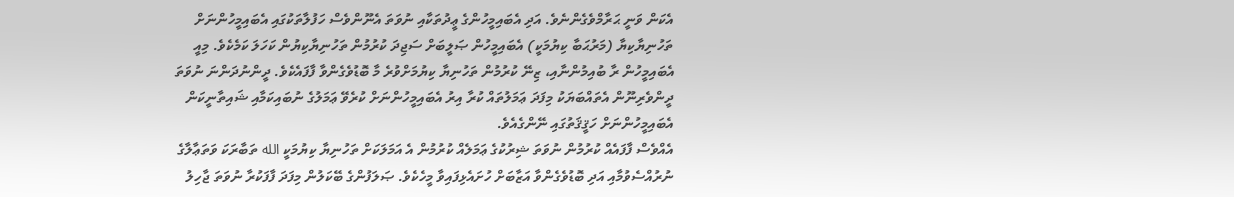އެކަން ވަނީ ޙަރާމްވެގެންނެވެ. އަދި އެބައިމީހުންގެ ޢީދުތަކާއި ނުވަތަ އެނޫންވެސް ހަފުލާތަކުގައި އެބައިމީހުންނަށް ތަހުނިޔާކިޔާ (މަރުޙަބާ ކިޔުމަކީ) އެބައިމީހުން ޞަލީބަށް ސަޖިދަ ކުރުމުން ތަހުނިޔާކިޔުން ކަހަލަ ކަމެކެވެ. މިއީ އެބައިމީހުން ރާ ބުއިމުންނާއި، ޒިނޭ ކުރުމުން ތަހުނިޔާ ކިޔުމަށްވުރެ މާ ބޮޑުވެގެންވާ ފާފައެކެވެ. ދީންނުދަންނަ ނުވަތަ ދީންވެރިނޫން އެތައްބަޔަކު މިފަދަ ޢަމަލުތައް ކުރާ އިރު އެބައިމީހުންނަށް ކުރެވޭ ޢަމަލުގެ ނުބައިކަމާއި ޝައިތާނީކަން އެބައިމީހުންނަށް ހަޤީޤަތުގައި ނޭންގެއެވެ.
އެއްވެސް ފާފައެއް ކުރުމުން ނުވަތަ ޝިރުކުގެ ޢަމަލެއް ކުރުމުން އެ އަމަލަކަށް ތަހުނިޔާ ކިޔުމަކީ الله ތަބާރަކަ ވަތަޢާލާގެ ނުރުއްސެވުމާއި އަދި ބޮޑުވެގެންވާ އަޒާބަށް ހުށައެޅިފައިވާ މީހެކެވެ. ޞަލަފުންގެ ބޭކަލުން މިފަދަ ފާފަކުރާ ނުވަތަ ޖާހިލު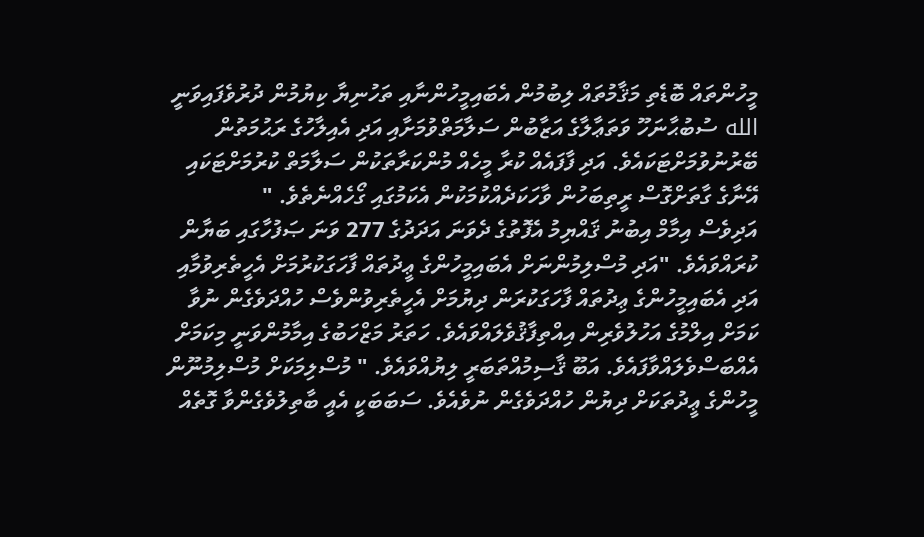މީހުންތައް ބޮޑެތި މަޤާމުތައް ލިބުމުން އެބައިމީހުންނާއި ތަހުނިޔާ ކިޔުމުން ދުރުވެފައިވަނީ الله ސުބުޙާނަހޫ ވަތަޢާލާގެ އަޒާބުން ސަލާމަތްވުމަށާއި އަދި އެއިލާހުގެ ރަޙުމަތުން ބޭރުނުވުމަށްޓަކައެވެ. އަދި ފާފައެއް ކުރާ މީހެއް މުންކަރާތަކުން ސަލާމަތް ކުރުމަށްޓަކައި އޭނާގެ ގާތަށްގޮސް ރީތިބަހުން ވާހަކަދެއްކުމަކުން އެކަމުގައި ގޯހެއްނެތެވެ. "
އަދިވެސް އިމާމް އިބުނު ޤައްޔިމު އެފޮތުގެ ދެވަނަ އަދަދުގެ 277 ވަނަ ޞަފުހާގައި ބަޔާން ކުރައްވައެވެ. "އަދި މުސްލިމުންނަށް އެބައިމީހުންގެ ޢީދުތައް ފާހަގަކުރުމަށް އެހީތެރިވުމާއި އަދި އެބައިމީހުންގެ ޢިދުތައް ފާހަގަކުރަން ދިޔުމަށް އެހީތެރިވުންވެސް ހުއްދަވެގެން ނުވާ ކަމަށް އިލްމުގެ އަހުލުވެރިން އިއްތިފާޤުވެލައްވައެވެ. ހަތަރު މަޒްހަބުގެ އިމާމުންވަނީ މިކަމަށް އެއްބަސްވެލައްވާފައެވެ. އަބޫ ޤާސިމުއްތަބަރީ ލިޔުއްވައެވެ. " މުސްލިމަކަށް މުސްލިމުނޫން މީހުންގެ ޢީދުތަކަށް ދިޔުން ހުއްދަވެގެން ނުވެއެވެ. ސަބަބަކީ އެއީ ބާތިލުވެގެންވާ ގޮތެއް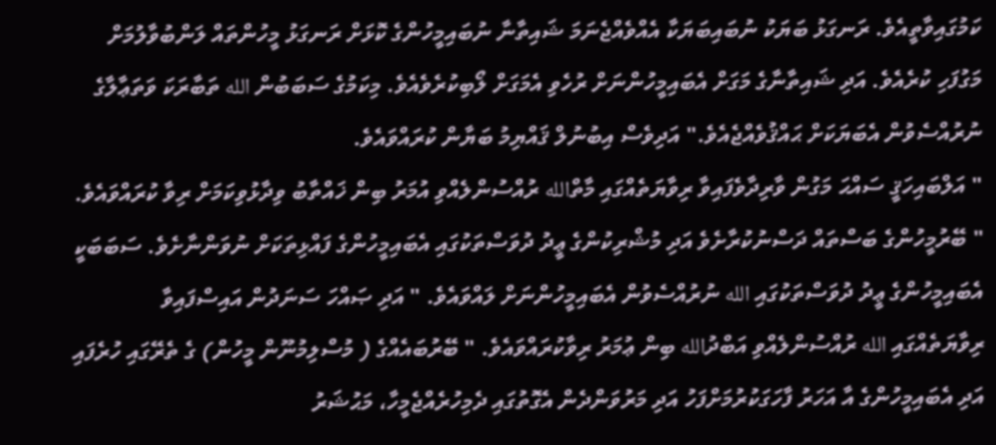ކަމުގައިވާތީއެވެ. ރަނގަޅު ބަޔަކު ނުބައިބަޔަކާ އެއްވެއްޖެނަމަ ޝައިތާނާ ނުބައިމީހުންގެ ކޮޅަށް ރަނގަޅު މީހުންތައް ލަންބުވާލުމަށް މަގުފަހި ކުރެއެވެ. އަދި ޝައިތާނާގެ މަގަށް އެބައިމީހުންނަށް ރުހެވި އެމަގަށް ލޯބިކުރެވެއެވެ. މިކަމުގެ ސަބަބުން الله ތަބާރަކަ ވަތަޢާލާގެ ނުރުއްސެވުން އެބަޔަކަށް ޙައްޤުވެއްޖެއެވެ." އަދިވެސް އިބުނުލް ޤައްޔިމު ބަޔާން ކުރައްވައެވެ.
" އަލްބައިހަޤީ ސައްޙަ މަގުން ވާރިދާވެފައިވާ ރިވާޔަތެއްގައި މާތްالله ރުއްސުންލެއްވި އުމަރު ބިން ޚައްތާބު ވިދާޅުވިކަމަށް ރިވާ ކުރައްވައެވެ. " ބޭރުމީހުންގެ ބަސްތައް ދަސްނުކުރާށެވެ އަދި މުޝްރިކުންގެ ޢީދު ދުވަސްތަކުގައި އެބައިމީހުންގެ ފައްޅިތަކަށް ނުވަންނާށެވެ. ސަބަބަކީ އެބައިމީހުންގެ ޢީދު ދުވަސްތަކުގައި الله ނުރުއްސެވުން އެބައިމީހުންނަށް ލައްވައެވެ. " އަދި ޞައްހަ ސަނަދުން އައިސްފައިވާ ރިވާޔަތެއްގައި الله ރުއްސުންލެއްވި އަބްދުالله ބިން ޢުމަރު ރިވާކުރައްވައެވެ. " ބޭރުބައެއްގެ ( މުސްލިމުނޫން މީހުން) ގެ ތެރޭގައި ހުރެފައި އަދި އެބައިމީހުންގެ އާ އަހަރު ފާހަގަކުރުމަށްފަހު އަދި މަރުވަންދެން އެގޮތުގައި ދެމިހުރެއްޖެމީހާ، މަޙުޝަރު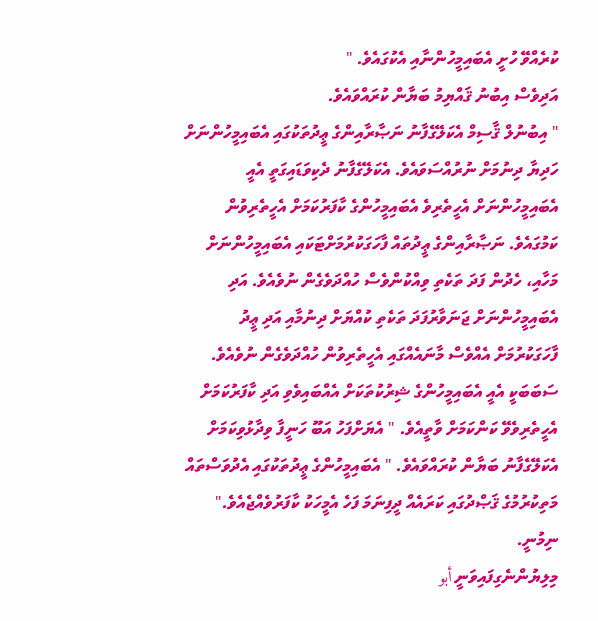ކުރެއްވޭ ހުށީ އެބައިމީހުންނާއި އެކުގައެވެ. "
އަދިވެސް އިބުނު ޤައްޔިމު ބަޔާން ކުރައްވައެވެ.
" އިބުނުލް ޤާސިމް އެކަލޭގެފާނު ނަޞާރާއިންގެ ޢީދުތަކުގައި އެބައިމީހުންނަށް ހަދިޔާ ދިނުމަށް ނުރުއްސަވައެވެ. އެކަލޭގެފާނު ދެކިވަޑައިގަތީ އެއީ އެބައިމީހުންނަށް އެހީތެރިވެ އެބައިމީހުންގެ ކާފަރުކަމަށް އެހީތެރިވުން ކަމުގައެވެ. ނަޞާރާއިންގެ ޢީދުތައް ފާހަގަކުރުމަށްޓަކައި އެބައިމީހުންނަށް މަހާއި، ހެދުން ފަދަ ތަކެތި ވިއްކުންވެސް ހުއްދަވެގެން ނުވެއެވެ. އަދި އެބައިމީހުންނަށް ޖަނަވާރުފަދަ ތަކެތި ކުއްޔަށް ދިނުމާއި އަދި ޢީދު ފާހަގަކުރުމަށް އެއްވެސް މާނައެއްގައި އެހީތެރިވުން ހުއްދަވެގެން ނުވެއެވެ. ސަބަބަކީ އެއީ އެބައިމީހުންގެ ޝިރުކުތަކަށް އެއްބައިވެވި އަދި ކާފަރުކަމަށް އެހީތެރިވެވޭ ކަންކަމަށް ވާތީއެވެ. " އެޔަށްފަހު އަބޫ ހަނީފާ ވިދާޅުވިކަމަށް އެކަލޭގެފާނު ބަޔާން ކުރައްވައެވެ. " އެބައިމީހުންގެ ޢީދުތަކުގައި އެދުވަސްތައް މަތިކުރުމުގެ ޤަޞްދުގައި ކަރައެއް ދީފިނަމަ ފަހެ އެމީހަކު ކާފަރުވެއްޖެއެވެ."
ނިމުނީ.
މިލިޔުންނެގިފައިވަނީ أبو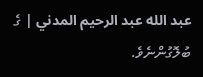عبد الله عبد الرحيم المدني | ގެ ބުލޮގުންނެވެ.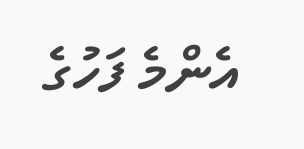އެންމެ ފަހުގެ